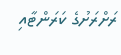ރަށްރަށުގެ ކަރަންޓާއި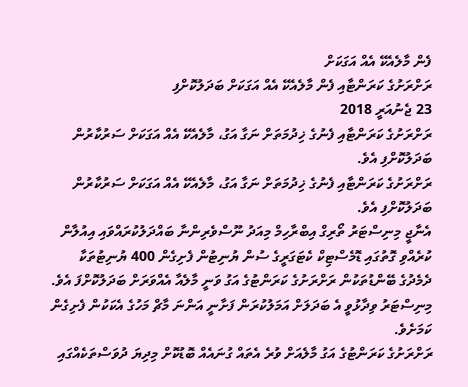ފެން މާލެއެކޭ އެއް އަގަކަށް
ރަށްރަށުގެ ކަރަންޓާއި ފެން މާލެއެކޭ އެއް އަގަކަށް ބަދަލުކޮށްފި
23 ޖެނުއަރީ 2018
ރަށްރަށުގެ ކަރަންޓާއި ފެނުގެ ޚިދުމަތަށް ނަގާ އަގު، މާލެއެކޭ އެއް އަގަކަށް ސަރުކާރުން ބަދަލުކޮށްފި އެވެ.
ރަށްރަށުގެ ކަރަންޓާއި ފެނުގެ ޚިދުމަތަށް ނަގާ އަގު، މާލެއެކޭ އެއް އަގަކަށް ސަރުކާރުން ބަދަލުކޮށްފި އެވެ.
އެނާޖީ މިނިސްޓަރު ތޯރިގް އިބްރާހިމް މިއަދު ނޫސްވެރިންނާ ބައްދަލުކުރައްވައި އިއުލާން ކުރެއްވި ގޮތުގައި ޑޮމެސްޓިކް ކެޓަގަރީގެ ސުން ޔުނިޓުން ފެށިގެން 400 ޔުނިޓުތަކާ ދެމެދުގެ ބޭންޑުތަކުން ރަށްރަށުގެ ކަރަންޓުގެ އަގު ވަނީ މާލެއާ އެއްވަރަށް ބަދަލުކޮށްފަ އެވެ.
މިނިސްޓަރު ވިދާޅުވީ އެ ބަދަލަށް އަމަލުކުރަން ފަށާނީ އަންނަ މާޗް މަހުގެ އެކަކުން ފެށިގެން ކަމަށެވެ.
ރަށްރަށުގެ ކަރަންޓުގެ އަގު މާލެއަށް ވުރެ އެތައް ގުނައެއް ބޮޑުކޮށް މިދިޔަ ދުވަސްތަކެއްގައި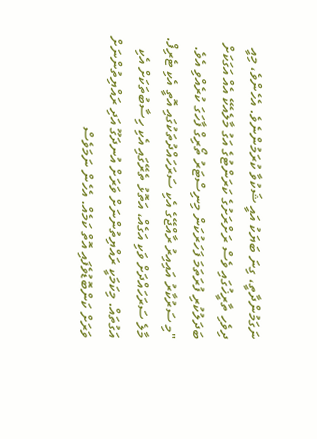ނަގަމުންދާތީ، ގިނަ ބަޔަކު އައީ ޝަކުވާ ކުރަމުންނެވެ. އެހެންވެ، މިއީ ދިވެހި ތާރީޚުގައި ވެސް ރަށްރަށުގެ ކަރަންޓުގެ އަގު މާލެއެކޭ އެއް އަގަކަށް ބަދަލުކުރި ފުރަތަމަ ފަހަރުކަން މިނިސްޓަރު ތޯރިގް ފާހަގަ ކުރެއްވި އެވެ.
"މި ސަރުކާރު އައިއިރު ރާއްޖޭގެ އެކި ސަރަހައްދުތަކުގައި އޮތީ އެކި ޓެރިފް. މާލެ ސަރަހައްދަށް ވަކި އަގެއް، އަތޮޅު ތެރޭގައި އެކި ހިސާބުތަކަށް އެކި އަގުތައް. މިކަމަކީ ރައްޔިތުންނަށް ވަރަށް އުނދަގޫ އަދި ރައްޔިތުންނަށް ވަރަށް ކަންބޮޑުވެފައި އޮތް ކަމެއް. އެހެން ނަމަވެސް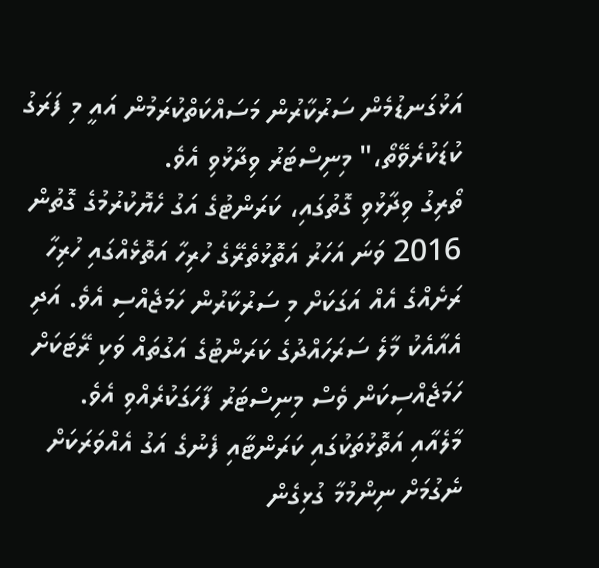އަޅުގަނޑުމެން ސަރުކާރުން މަސައްކަތްކުރަމުން އައީ މި ފަރަގު ކުޑަކުރެވޭތޯ،" މިނިސްޓަރު ވިދާޅުވި އެވެ.
ތޯރިގު ވިދާޅުވި ގޮތުގައި، ކަރަންޓުގެ އަގު ހެޔޮކުރުމުގެ ގޮތުން 2016 ވަނަ އަހަރު އަތޮޅުތެރޭގެ ހުރިހާ އަތޮޅެއްގައި ހުރިހާ ރަށެއްގެ އެއް އަގަކަށް މި ސަރުކާރުން ހަމަޖެއްސި އެވެ. އަދި އެއާއެކު މާލެ ސަރަހައްދުގެ ކަރަންޓުގެ އަގުތައް ވަކި ރޭޓަކަށް ހަމަޖެއްސިކަން ވެސް މިނިސްޓަރު ފާހަގަކުރެއްވި އެވެ.
މާލެއާއި އަތޮޅުތަކުގައި ކަރަންޓާއި ފެނުގެ އަގު އެއްވަރަކަށް ނެގުމަށް ނިންމުމާ ގުޅިގެން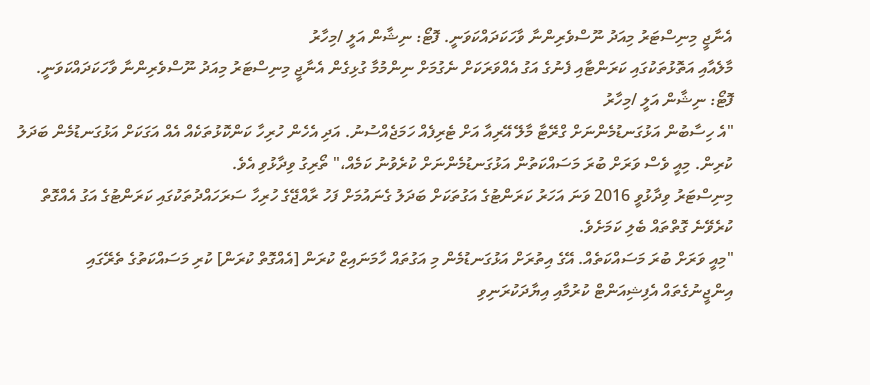އެނާޖީ މިނިސްޓަރު މިއަދު ނޫސްވެރިންނާ ވާހަކަދައްކަވަނީ. ފޮޓޯ: ނިޝާން އަލީ /މިހާރު
މާލެއާއި އަތޮޅުތަކުގައި ކަރަންޓާއި ފެނުގެ އަގު އެއްވަރަކަށް ނެގުމަށް ނިންމުމާ ގުޅިގެން އެނާޖީ މިނިސްޓަރު މިއަދު ނޫސްވެރިންނާ ވާހަކަދައްކަވަނީ. ފޮޓޯ: ނިޝާން އަލީ /މިހާރު
"އެ ހިސާބުން އަޅުގަނޑުމެންނަށް ގްރޭޓާ މާލޭ އޭރިއާ އަށް ޓެރިފެއް ހަމަޖެއްސުނު. އަދި އެހެން ހުރިހާ ކަންކޮޅުތަކެއް އެއް އަގަކަށް އަޅުގަނޑުމެން ބަދަލު ކުރިން. މިއީ ވެސް ވަރަށް ބުރަ މަސައްކަތުން އަޅުގަނޑުމެންނަށް ކުރެވުނު ކަމެއް،" ތޯރިގު ވިދާޅުވި އެވެ.
މިނިސްޓަރު ވިދާޅުވީ 2016 ވަނަ އަހަރު ކަރަންޓުގެ އަގުތަކަށް ބަދަލު ގެނައުމަށް ފަހު ރާއްޖޭގެ ހުރިހާ ސަރަހައްދުތަކުގައި ކަރަންޓުގެ އަގު އެއްގޮތް ކުރެވޭނެ ގޮތްތައް ބެލި ކަމަށެވެ.
"މިއީ ވަރަށް ބުރަ މަސައްކަތެއް. އޭގެ އިތުރަށް އަޅުގަނޑުމެން މި އަގުތައް ހާމަނައިޒް ކުރަން [އެއްގޮތް ކުރަން] ކުރި މަސައްކަތުގެ ތެރޭގައި އިންޖީނުގެތައް އެފިޝިއަންޓް ކުރުމާއި އިޔާދަކުރަނިވި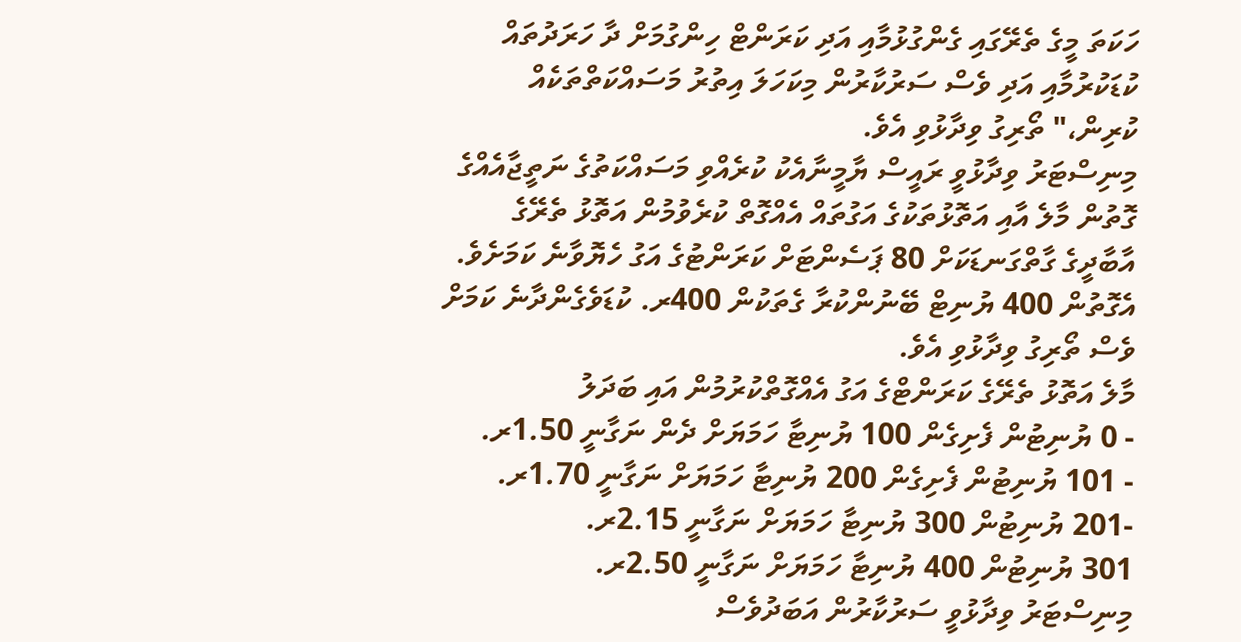ހަކަތަ މީގެ ތެރޭގައި ގެންގުޅުމާއި އަދި ކަރަންޓް ހިންގުމަށް ދާ ހަރަދުތައް ކުޑަކުރުމާއި އަދި ވެސް ސަރުކާރުން މިކަހަލަ އިތުރު މަސައްކަތްތަކެއް ކުރިން،" ތޯރިގު ވިދާޅުވި އެވެ.
މިނިސްޓަރު ވިދާޅުވީ ރައީސް ޔާމީނާއެކު ކުރެއްވި މަސައްކަތުގެ ނަތީޖާއެއްގެ ގޮތުން މާލެ އާއި އަތޮޅުތަކުގެ އަގުތައް އެއްގޮތް ކުރެވުމުން އަތޮޅު ތެރޭގެ އާބާދީގެ ގާތްގަނޑަކަށް 80 ޕަސެންޓަށް ކަރަންޓުގެ އަގު ހެޔޮވާނެ ކަމަށެވެ. އެގޮތުން 400 ޔުނިޓް ބޭނުންކުރާ ގެތަކުން 400ރ. ކުޑަވެގެންދާނެ ކަމަށް ވެސް ތޯރިގު ވިދާޅުވި އެވެ.
މާލެ އަތޮޅު ތެރޭގެ ކަރަންޓްގެ އަގު އެއްގޮތްކުރުމުން އައި ބަދަލު
- 0 ޔުނިޓުން ފެށިގެން 100 ޔުނިޓާ ހަމަޔަށް ދެން ނަގާނީ 1.50ރ.
- 101 ޔުނިޓުން ފެށިގެން 200 ޔުނިޓާ ހަމަޔަށް ނަގާނީ 1.70ރ.
-201 ޔުނިޓުން 300 ޔުނިޓާ ހަމަޔަށް ނަގާނީ 2.15ރ.
301 ޔުނިޓުން 400 ޔުނިޓާ ހަމަޔަށް ނަގާނީ 2.50ރ.
މިނިސްޓަރު ވިދާޅުވީ ސަރުކާރުން އަބަދުވެސް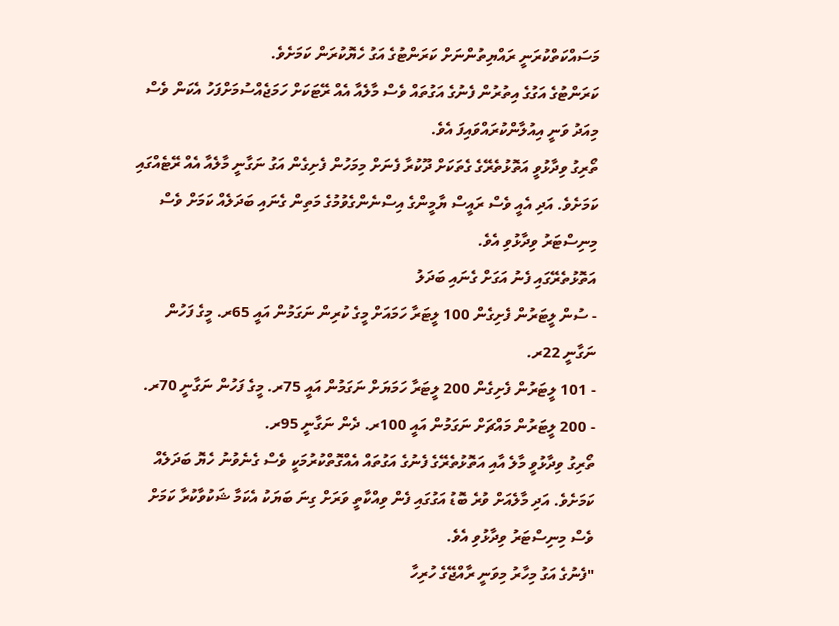މަސައްކަތްކުރަނީ ރައްޔިތުންނަށް ކަރަންޓުގެ އަގު ހެޔޮކުރަން ކަމަށެވެ.
ކަރަންޓުގެ އަގުގެ އިތުރުން ފެނުގެ އަގުތައް ވެސް މާލެއާ އެއް ރޭޓަކަށް ހަމަޖެއްސުމަށްފަހު އެކަން ވެސް މިއަދު ވަނީ އިއުލާންކުރައްވައިފަ އެވެ.
ތޯރިގު ވިދާޅުވީ އަތޮޅުތެރޭގެ ގެތަކަށް ދޫކުރާ ފެނަށް މިމަހުން ފެށިގެން އަގު ނަގާނީ މާލެއާ އެއް ރޭޓެއްގައި ކަމަށެވެ. އަދި އެއީ ވެސް ރައީސް ޔާމީންގެ އިސްނެންގެވުމުގެ މަތިން ގެނައި ބަދަލެއް ކަމަށް ވެސް މިނިސްޓަރު ވިދާޅުވި އެވެ.
އަތޮޅުތެރޭގައި ފެނު އަގަށް ގެނައި ބަދަލު
- ސުން ލީޓަރުން ފެށިގެން 100 ލީޓަރާ ހަމައަށް މީގެ ކުރިން ނަގަމުން އައީ 65ރ. މީގެ ފަހުން ނަގާނީ 22ރ.
- 101 ލީޓަރުން ފެށިގެން 200 ލީޓަރާ ހަމަޔަށް ނަގަމުން އައީ 75ރ. މީގެ ފަހުން ނަގާނީ 70ރ.
- 200 ލީޓަރުން މައްޗަށް ނަގަމުން އައީ 100ރ. ދެން ނަގާނީ 95ރ.
ތޯރިގު ވިދާޅުވީ މާލެ އާއި އަތޮޅުތެރޭގެ ފެނުގެ އަގުތައް އެއްގޮތްކުރުމަކީ ވެސް ގެނެވުނު ހެޔޮ ބަދަލެއް ކަމަށެވެ. އަދި މާލެއަށް ވުރެ ބޮޑު އަގުގައި ފެން ވިއްކާތީ ވަރަށް ގިނަ ބަޔަކު އެކަމާ ޝަކުވާކުރާ ކަމަށް ވެސް މިނިސްޓަރު ވިދާޅުވި އެވެ.
"ފެނުގެ އަގު މިހާރު މިވަނީ ރާއްޖޭގެ ހުރިހާ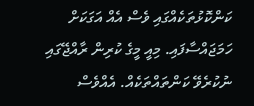ކަންކޮޅުތަކެއްގައި ވެސް އެއް އަގަކަށް ހަމަޖައްސާފައި. މިއީ މީގެ ކުރިން ރާއްޖޭގައި ނުކުރެވޭ ކަންތައްތަކެއް. އެއްވެސް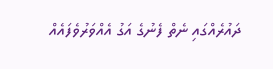ދައުރެއްގައި ނެތް ފެނުގެ އަގު އެއްވަރުވެފައެއް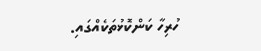ހުރިހާ ކަންކޮޅުތަކެއްގައި.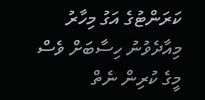ކަރަންޓުގެ އަގު މިހާރު މިއާދެވުނު ހިސާބަށް ވެސް މީގެ ކުރިން ނެތް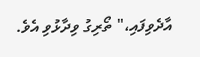އާދެވިފައި،" ތޯރިގު ވިދާޅުވި އެވެ.